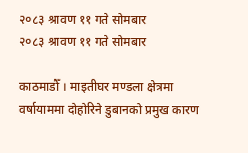२०८३ श्रावण ११ गते सोमबार
२०८३ श्रावण ११ गते सोमबार

काठमाडौँ । माइतीघर मण्डला क्षेत्रमा वर्षायाममा दोहोरिने डुबानको प्रमुख कारण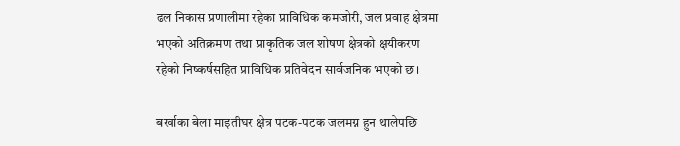ढल निकास प्रणालीमा रहेका प्राविधिक कमजोरी, जल प्रवाह क्षेत्रमा भएको अतिक्रमण तथा प्राकृतिक जल शोषण क्षेत्रको क्षयीकरण रहेको निष्कर्षसहित प्राविधिक प्रतिवेदन सार्वजनिक भएको छ।

बर्खाका बेला माइतीघर क्षेत्र पटक-पटक जलमग्न हुन थालेपछि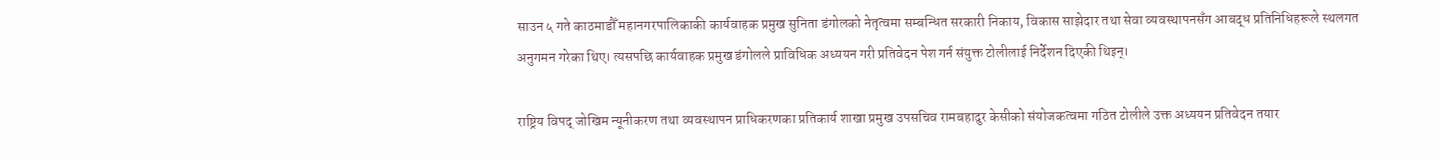साउन ५ गते काठमाडौँ महानगरपालिकाकी कार्यवाहक प्रमुख सुनिता डंगोलको नेतृत्वमा सम्बन्धित सरकारी निकाय, विकास साझेदार तथा सेवा व्यवस्थापनसँग आबद्ध प्रतिनिधिहरूले स्थलगत अनुगमन गरेका थिए। त्यसपछि कार्यवाहक प्रमुख डंगोलले प्राविधिक अध्ययन गरी प्रतिवेदन पेश गर्न संयुक्त टोलीलाई निर्देशन दिएकी थिइन्।

राष्ट्रिय विपद् जोखिम न्यूनीकरण तथा व्यवस्थापन प्राधिकरणका प्रतिकार्य शाखा प्रमुख उपसचिव रामबहादुर केसीको संयोजकत्वमा गठित टोलीले उक्त अध्ययन प्रतिवेदन तयार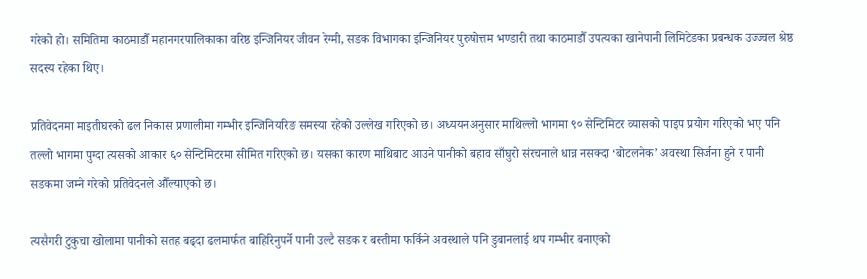गरेको हो। समितिमा काठमाडौँ महानगरपालिकाका वरिष्ठ इन्जिनियर जीवन रेग्मी, सडक विभागका इन्जिनियर पुरुषोत्तम भण्डारी तथा काठमाडौँ उपत्यका खानेपानी लिमिटेडका प्रबन्धक उज्ज्वल श्रेष्ठ सदस्य रहेका थिए।

प्रतिवेदनमा माइतीघरको ढल निकास प्रणालीमा गम्भीर इन्जिनियरिङ समस्या रहेको उल्लेख गरिएको छ। अध्ययनअनुसार माथिल्लो भागमा ९० सेन्टिमिटर व्यासको पाइप प्रयोग गरिएको भए पनि तल्लो भागमा पुग्दा त्यसको आकार ६० सेन्टिमिटरमा सीमित गरिएको छ। यसका कारण माथिबाट आउने पानीको बहाव साँघुरो संरचनाले धान्न नसक्दा ‘बोटलनेक’ अवस्था सिर्जना हुने र पानी सडकमा जम्ने गरेको प्रतिवेदनले औँल्याएको छ।

त्यसैगरी टुकुचा खोलामा पानीको सतह बढ्दा ढलमार्फत बाहिरिनुपर्ने पानी उल्टै सडक र बस्तीमा फर्किने अवस्थाले पनि डुबानलाई थप गम्भीर बनाएको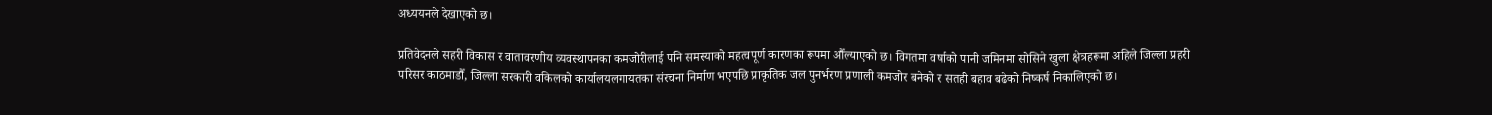अध्ययनले देखाएको छ।

प्रतिवेदनले सहरी विकास र वातावरणीय व्यवस्थापनका कमजोरीलाई पनि समस्याको महत्वपूर्ण कारणका रूपमा औँल्याएको छ। विगतमा वर्षाको पानी जमिनमा सोसिने खुला क्षेत्रहरूमा अहिले जिल्ला प्रहरी परिसर काठमाडौँ, जिल्ला सरकारी वकिलको कार्यालयलगायतका संरचना निर्माण भएपछि प्राकृतिक जल पुनर्भरण प्रणाली कमजोर बनेको र सतही बहाव बढेको निष्कर्ष निकालिएको छ।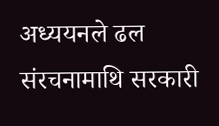अध्ययनले ढल संरचनामाथि सरकारी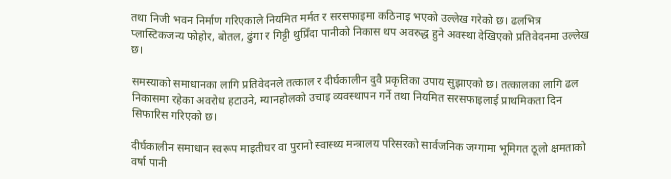तथा निजी भवन निर्माण गरिएकाले नियमित मर्मत र सरसफाइमा कठिनाइ भएको उल्लेख गरेको छ। ढलभित्र प्लास्टिकजन्य फोहोर, बोतल, ढुंगा र गिट्टी थुप्रिँदा पानीको निकास थप अवरुद्ध हुने अवस्था देखिएको प्रतिवेदनमा उल्लेख छ।

समस्याको समाधानका लागि प्रतिवेदनले तत्काल र दीर्घकालीन दुवै प्रकृतिका उपाय सुझाएको छ। तत्कालका लागि ढल निकासमा रहेका अवरोध हटाउने, म्यानहोलको उचाइ व्यवस्थापन गर्ने तथा नियमित सरसफाइलाई प्राथमिकता दिन सिफारिस गरिएको छ।

दीर्घकालीन समाधान स्वरूप माइतीघर वा पुरानो स्वास्थ्य मन्त्रालय परिसरको सार्वजनिक जग्गामा भूमिगत ठूलो क्षमताको वर्षा पानी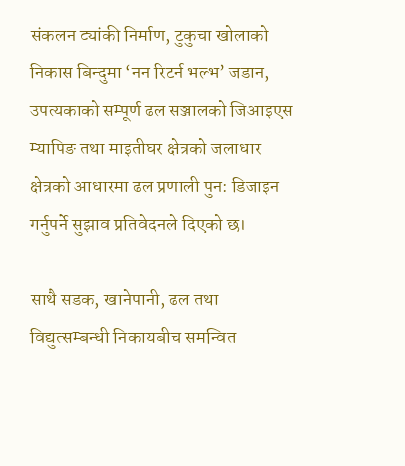संकलन ट्यांकी निर्माण, टुकुचा खोलाको निकास बिन्दुमा ‘नन रिटर्न भल्भ’ जडान, उपत्यकाको सम्पूर्ण ढल सञ्जालको जिआइएस म्यापिङ तथा माइतीघर क्षेत्रको जलाधार क्षेत्रको आधारमा ढल प्रणाली पुन: डिजाइन गर्नुपर्ने सुझाव प्रतिवेदनले दिएको छ।

साथै सडक, खानेपानी, ढल तथा विद्युत्सम्बन्धी निकायबीच समन्वित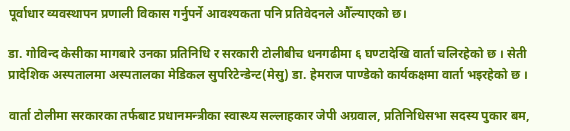पूर्वाधार व्यवस्थापन प्रणाली विकास गर्नुपर्ने आवश्यकता पनि प्रतिवेदनले औँल्याएको छ।

डा. गोविन्द केसीका मागबारे उनका प्रतिनिधि र सरकारी टोलीबीच धनगढीमा ६ घण्टादेखि वार्ता चलिरहेको छ । सेती प्रादेशिक अस्पतालमा अस्पतालका मेडिकल सुपरिटेन्डेन्ट(मेसु) डा. हेमराज पाण्डेको कार्यकक्षमा वार्ता भइरहेको छ ।

वार्ता टोलीमा सरकारका तर्फबाट प्रधानमन्त्रीका स्वास्थ्य सल्लाहकार जेपी अग्रवाल, प्रतिनिधिसभा सदस्य पुकार बम,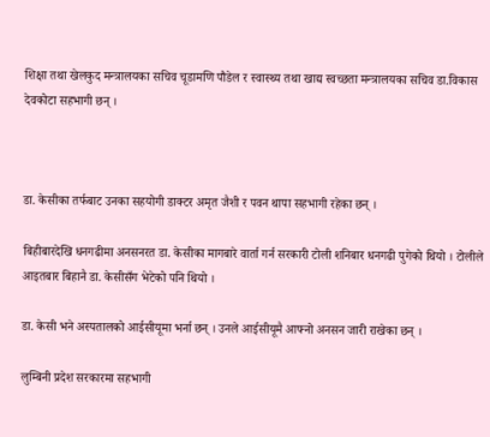शिक्षा तथा खेलकुद मन्त्रालयका सचिव चूडामणि पौडेल र स्वास्थ्य तथा खाद्य स्वच्छता मन्त्रालयका सचिव डा.विकास देवकोटा सहभागी छन् ।



डा. केसीका तर्फबाट उनका सहयोगी डाक्टर अमृत जैशी र पवन थापा सहभागी रहेका छन् ।

बिहीबारदेखि धनगढीमा अनसनरत डा. केसीका मागबारे वार्ता गर्न सरकारी टोली शनिबार धनगढी पुगेको थियो । टोलीले आइतबार बिहानै डा. केसीसँग भेटेको पनि थियो ।

डा. केसी भने अस्पतालको आईसीयूमा भर्ना छन् । उनले आईसीयूमै आफ्नो अनसन जारी राखेका छन् ।

लुम्बिनी प्रदेश सरकारमा सहभागी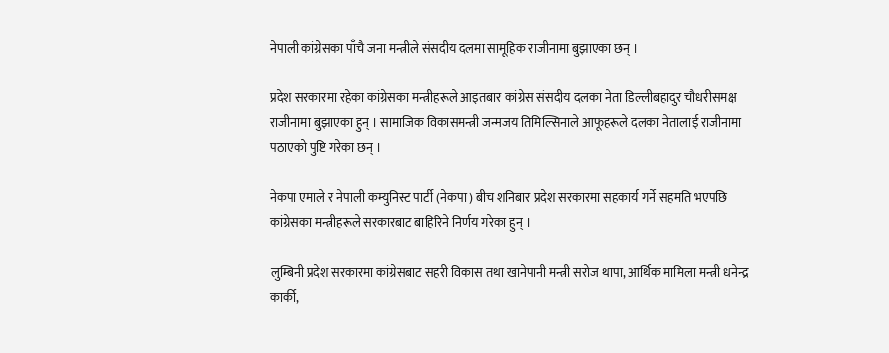नेपाली कांग्रेसका पाँचै जना मन्त्रीले संसदीय दलमा सामूहिक राजीनामा बुझाएका छन् ।

प्रदेश सरकारमा रहेका कांग्रेसका मन्त्रीहरूले आइतबार कांग्रेस संसदीय दलका नेता डिल्लीबहादुर चौधरीसमक्ष राजीनामा बुझाएका हुन् । सामाजिक विकासमन्त्री जन्मजय तिमिल्सिनाले आफूहरूले दलका नेतालाई राजीनामा पठाएको पुष्टि गरेका छन् ।

नेकपा एमाले र नेपाली कम्युनिस्ट पार्टी (नेकपा) बीच शनिबार प्रदेश सरकारमा सहकार्य गर्ने सहमति भएपछि कांग्रेसका मन्त्रीहरूले सरकारबाट बाहिरिने निर्णय गरेका हुन् ।

लुम्बिनी प्रदेश सरकारमा कांग्रेसबाट सहरी विकास तथा खानेपानी मन्त्री सरोज थापा, आर्थिक मामिला मन्त्री धनेन्द्र कार्की,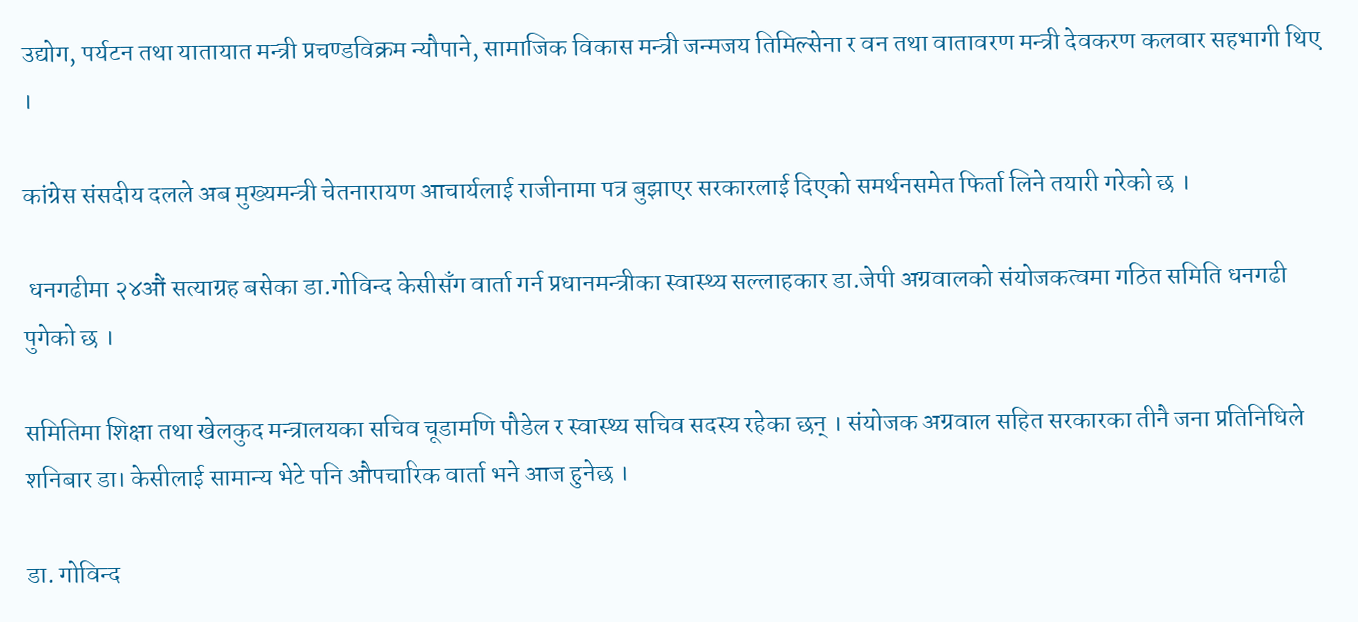उद्योग, पर्यटन तथा यातायात मन्त्री प्रचण्डविक्रम न्यौपाने, सामाजिक विकास मन्त्री जन्मजय तिमिल्सेना र वन तथा वातावरण मन्त्री देवकरण कलवार सहभागी थिए ।

कांग्रेस संसदीय दलले अब मुख्यमन्त्री चेतनारायण आचार्यलाई राजीनामा पत्र बुझाएर सरकारलाई दिएको समर्थनसमेत फिर्ता लिने तयारी गरेको छ ।

 धनगढीमा २४औं सत्याग्रह बसेका डा.गोविन्द केसीसँग वार्ता गर्न प्रधानमन्त्रीका स्वास्थ्य सल्लाहकार डा.जेपी अग्रवालको संयोजकत्वमा गठित समिति धनगढी पुगेको छ ।

समितिमा शिक्षा तथा खेलकुद मन्त्रालयका सचिव चूडामणि पौडेल र स्वास्थ्य सचिव सदस्य रहेका छन् । संयोजक अग्रवाल सहित सरकारका तीनै जना प्रतिनिधिले शनिबार डा। केसीलाई सामान्य भेटे पनि औपचारिक वार्ता भने आज हुनेछ ।

डा. गोविन्द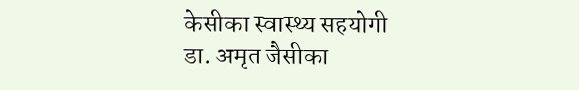केसीका स्वास्थ्य सहयोगी डा. अमृत जैसीका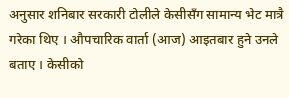अनुसार शनिबार सरकारी टोलीले केसीसँग सामान्य भेट मात्रै गरेका थिए । औपचारिक वार्ता (आज) आइतबार हुने उनले बताए । केसीको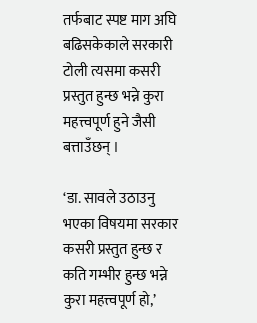तर्फबाट स्पष्ट माग अघि बढिसकेकाले सरकारी टोली त्यसमा कसरी प्रस्तुत हुन्छ भन्ने कुरा महत्त्वपूर्ण हुने जैसी बत्ताउँछन् ।

‘डा. सावले उठाउनु भएका विषयमा सरकार कसरी प्रस्तुत हुन्छ र कति गम्भीर हुन्छ भन्ने कुरा महत्त्वपूर्ण हो,’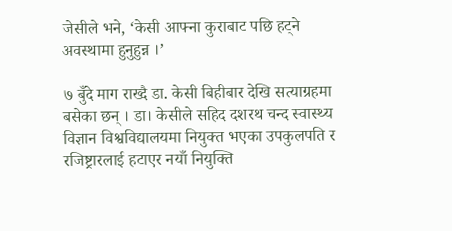जेसीले भने, ‘केसी आफ्ना कुराबाट पछि हट्ने अवस्थामा हुनुहुन्न ।’

७ बुँदे माग राख्दै डा. केसी बिहीबार देखि सत्याग्रहमा बसेका छन् । डा। केसीले सहिद दशरथ चन्द स्वास्थ्य विज्ञान विश्वविद्यालयमा नियुक्त भएका उपकुलपति र रजिष्ट्रारलाई हटाएर नयाँ नियुक्ति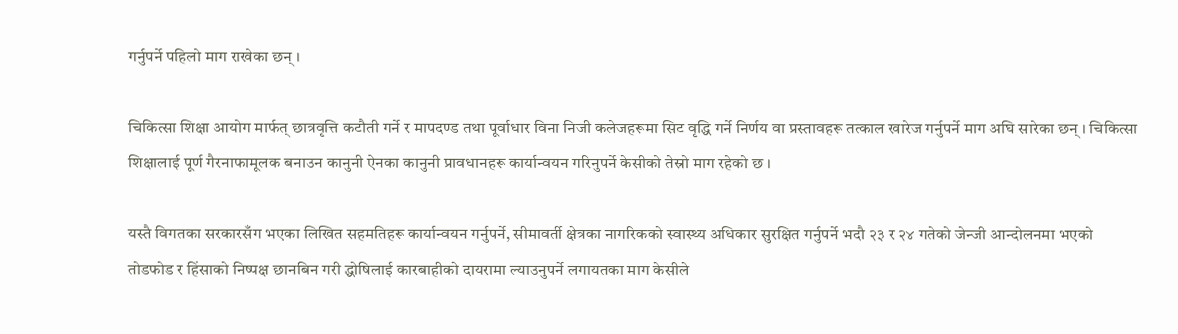गर्नुपर्ने पहिलो माग राखेका छन् ।

चिकित्सा शिक्षा आयोग मार्फत् छात्रवृत्ति कटौती गर्ने र मापदण्ड तथा पूर्वाधार विना निजी कलेजहरूमा सिट वृद्धि गर्ने निर्णय वा प्रस्तावहरू तत्काल खारेज गर्नुपर्ने माग अघि सारेका छन् । चिकित्सा शिक्षालाई पूर्ण गैरनाफामूलक बनाउन कानुनी ऐनका कानुनी प्रावधानहरू कार्यान्वयन गरिनुपर्ने केसीको तेस्रो माग रहेको छ ।

यस्तै विगतका सरकारसँग भएका लिखित सहमतिहरू कार्यान्वयन गर्नुपर्ने, सीमावर्ती क्षेत्रका नागरिकको स्वास्थ्य अधिकार सुरक्षित गर्नुपर्ने भदौ २३ र २४ गतेको जेन्जी आन्दोलनमा भएको तोडफोड र हिंसाको निष्पक्ष छानबिन गरी द्धोषिलाई कारबाहीको दायरामा ल्याउनुपर्ने लगायतका माग केसीले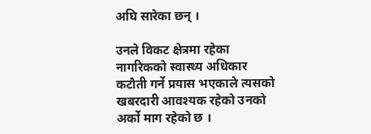अघि सारेका छन् ।

उनले विकट क्षेत्रमा रहेका नागरिकको स्वास्थ्य अधिकार कटौती गर्ने प्रयास भएकाले त्यसको खबरदारी आवश्यक रहेको उनको अर्को माग रहेको छ ।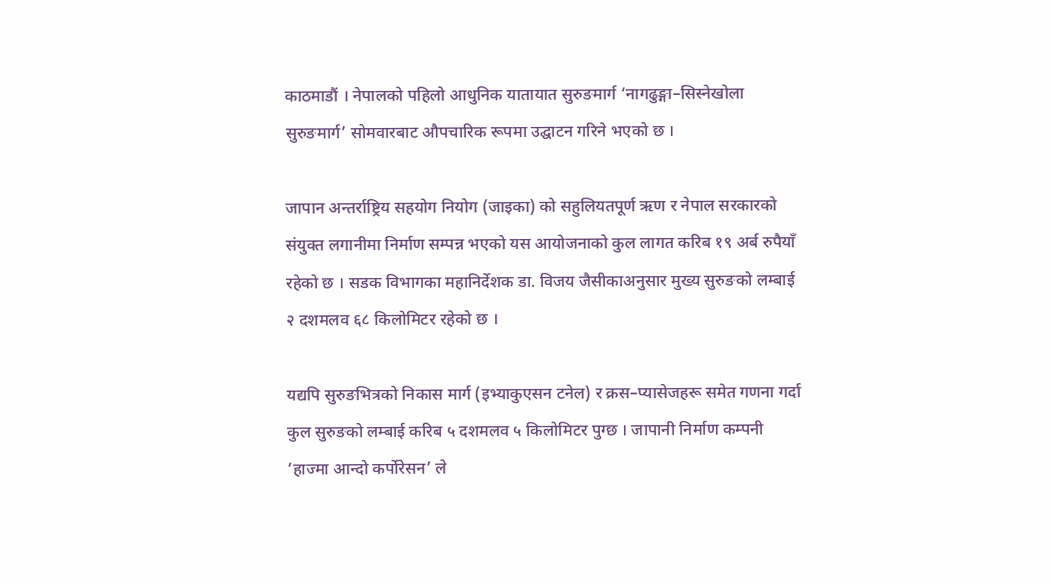काठमाडौं । नेपालको पहिलो आधुनिक यातायात सुरुङमार्ग ‘नागढुङ्गा–सिस्नेखोला सुरुङमार्ग’ सोमवारबाट औपचारिक रूपमा उद्घाटन गरिने भएको छ ।

जापान अन्तर्राष्ट्रिय सहयोग नियोग (जाइका) को सहुलियतपूर्ण ऋण र नेपाल सरकारको संयुक्त लगानीमा निर्माण सम्पन्न भएको यस आयोजनाको कुल लागत करिब १९ अर्ब रुपैयाँ रहेको छ । सडक विभागका महानिर्देशक डा. विजय जैसीकाअनुसार मुख्य सुरुङको लम्बाई २ दशमलव ६८ किलोमिटर रहेको छ ।

यद्यपि सुरुङभित्रको निकास मार्ग (इभ्याकुएसन टनेल) र क्रस–प्यासेजहरू समेत गणना गर्दा कुल सुरुङको लम्बाई करिब ५ दशमलव ५ किलोमिटर पुग्छ । जापानी निर्माण कम्पनी ‘हाज्मा आन्दो कर्पोरेसन’ ले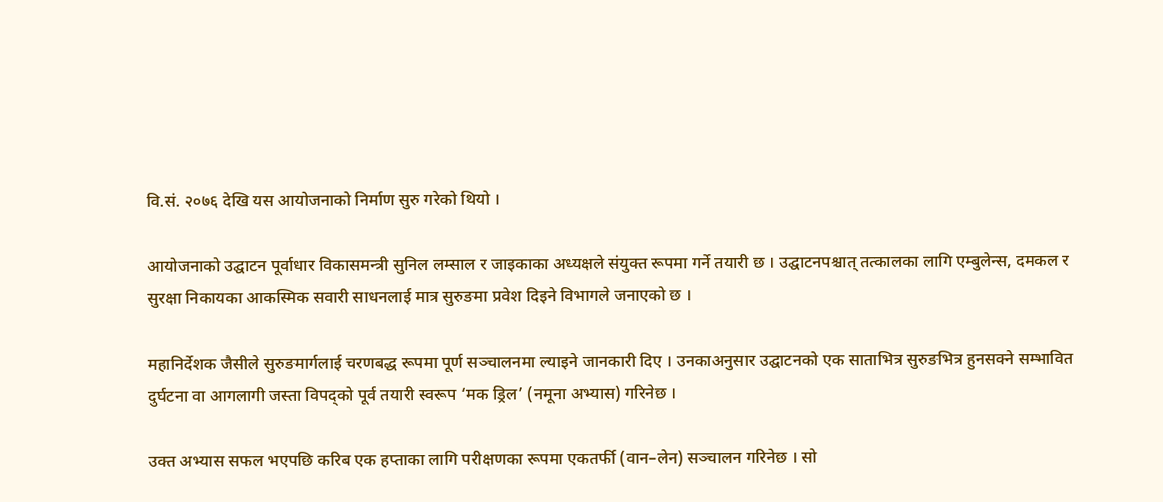वि.सं. २०७६ देखि यस आयोजनाको निर्माण सुरु गरेको थियो ।

आयोजनाको उद्घाटन पूर्वाधार विकासमन्त्री सुनिल लम्साल र जाइकाका अध्यक्षले संयुक्त रूपमा गर्ने तयारी छ । उद्घाटनपश्चात् तत्कालका लागि एम्बुलेन्स, दमकल र सुरक्षा निकायका आकस्मिक सवारी साधनलाई मात्र सुरुङमा प्रवेश दिइने विभागले जनाएको छ ।

महानिर्देशक जैसीले सुरुङमार्गलाई चरणबद्ध रूपमा पूर्ण सञ्चालनमा ल्याइने जानकारी दिए । उनकाअनुसार उद्घाटनको एक साताभित्र सुरुङभित्र हुनसक्ने सम्भावित दुर्घटना वा आगलागी जस्ता विपद्को पूर्व तयारी स्वरूप ‘मक ड्रिल’ (नमूना अभ्यास) गरिनेछ ।

उक्त अभ्यास सफल भएपछि करिब एक हप्ताका लागि परीक्षणका रूपमा एकतर्फी (वान–लेन) सञ्चालन गरिनेछ । सो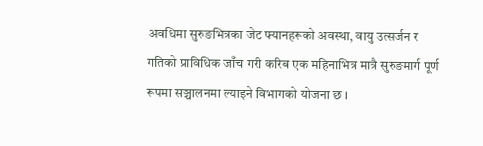अवधिमा सुरुङभित्रका जेट फ्यानहरूको अवस्था, वायु उत्सर्जन र गतिको प्राविधिक जाँच गरी करिब एक महिनाभित्र मात्रै सुरुङमार्ग पूर्ण रूपमा सञ्चालनमा ल्याइने विभागको योजना छ ।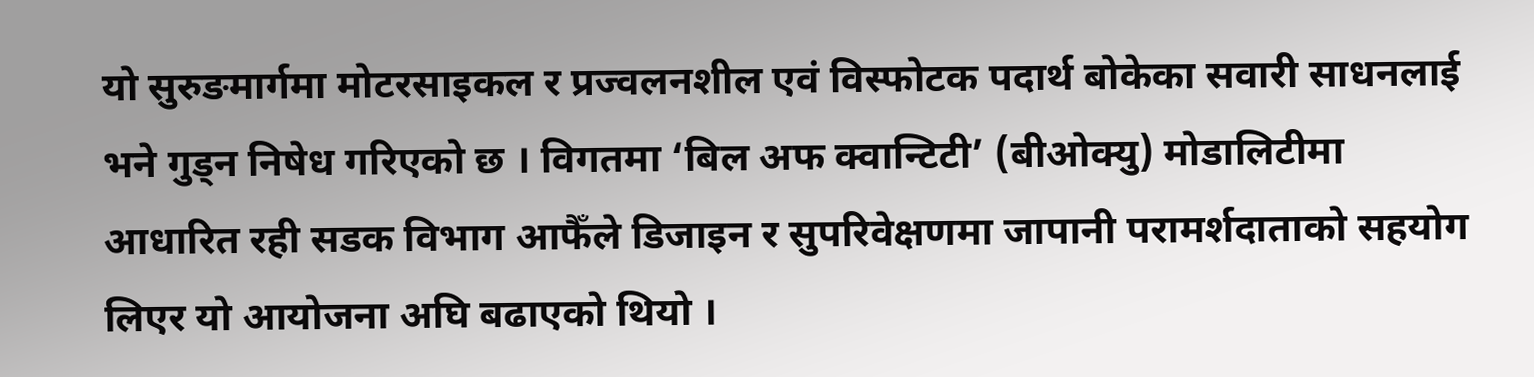यो सुरुङमार्गमा मोटरसाइकल र प्रज्वलनशील एवं विस्फोटक पदार्थ बोकेका सवारी साधनलाई भने गुड्न निषेध गरिएको छ । विगतमा ‘बिल अफ क्वान्टिटी’ (बीओक्यु) मोडालिटीमा आधारित रही सडक विभाग आफैँले डिजाइन र सुपरिवेक्षणमा जापानी परामर्शदाताको सहयोग लिएर यो आयोजना अघि बढाएको थियो ।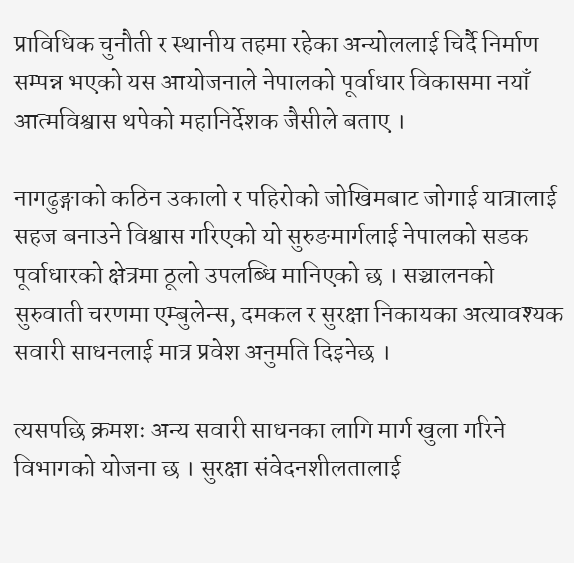प्राविधिक चुनौती र स्थानीय तहमा रहेका अन्योललाई चिर्दै निर्माण सम्पन्न भएको यस आयोजनाले नेपालको पूर्वाधार विकासमा नयाँ आत्मविश्वास थपेको महानिर्देशक जैसीले बताए ।

नागढुङ्गाको कठिन उकालो र पहिरोको जोखिमबाट जोगाई यात्रालाई सहज बनाउने विश्वास गरिएको यो सुरुङमार्गलाई नेपालको सडक पूर्वाधारको क्षेत्रमा ठूलो उपलब्धि मानिएको छ । सञ्चालनको सुरुवाती चरणमा एम्बुलेन्स, दमकल र सुरक्षा निकायका अत्यावश्यक सवारी साधनलाई मात्र प्रवेश अनुमति दिइनेछ ।

त्यसपछि क्रमशः अन्य सवारी साधनका लागि मार्ग खुला गरिने विभागको योजना छ । सुरक्षा संवेदनशीलतालाई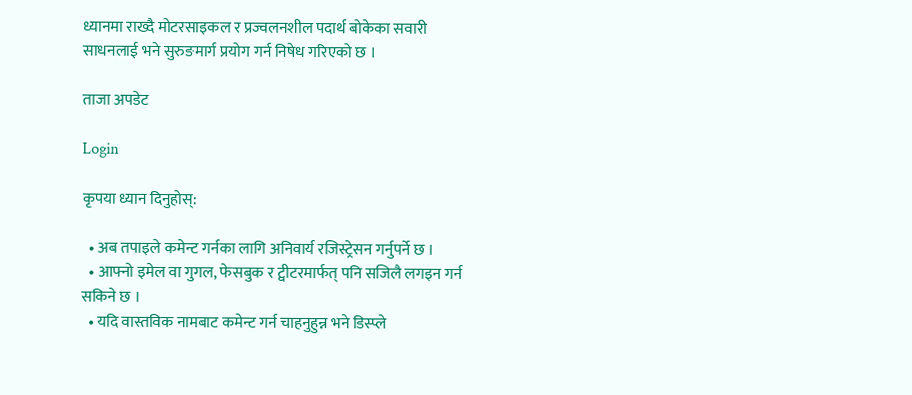ध्यानमा राख्दै मोटरसाइकल र प्रज्वलनशील पदार्थ बोकेका सवारी साधनलाई भने सुरुङमार्ग प्रयोग गर्न निषेध गरिएको छ ।

ताजा अपडेट

Login

कृपया ध्यान दिनुहोस्:

  • अब तपाइले कमेन्ट गर्नका लागि अनिवार्य रजिस्ट्रेसन गर्नुपर्ने छ ।
  • आफ्नो इमेल वा गुगल, फेसबुक र ट्वीटरमार्फत् पनि सजिलै लगइन गर्न सकिने छ ।
  • यदि वास्तविक नामबाट कमेन्ट गर्न चाहनुहुन्न भने डिस्प्ले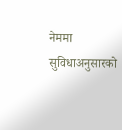नेममा सुविधाअनुसारको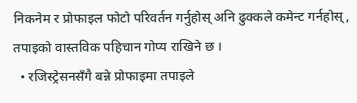निकनेम र प्रोफाइल फोटो परिवर्तन गर्नुहोस् अनि ढुक्कले कमेन्ट गर्नहोस्, तपाइको वास्तविक पहिचान गोप्य राखिने छ ।
  • रजिस्ट्रेसनसँगै बन्ने प्रोफाइमा तपाइले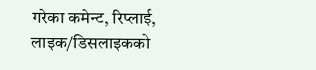गरेका कमेन्ट, रिप्लाई, लाइक/डिसलाइकको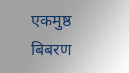एकमुष्ठ बिबरण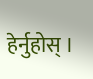हेर्नुहोस् ।